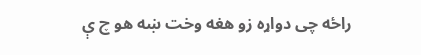راځه چی دواړه زو هغه وخت ښه هو چ ې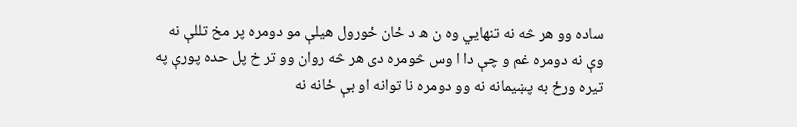ساده وو هر څه نه تنهایي وه ن ه د ځان ځورول هیلې مو دومره پر مخ تللې نه وې نه دومره غم و چې دا ا وس څومره دی هر څه روان وو تر خ پل حده پورې په تیره ورځ به پښیمانه نه وو دومره نا توانه او بې ځانه نه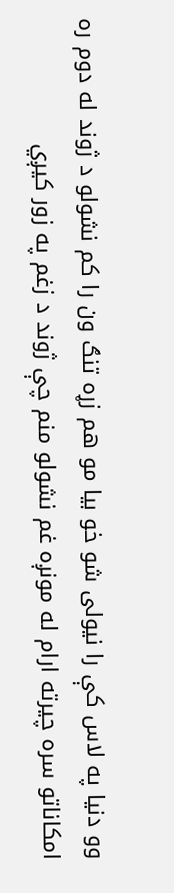وو دنیا په لاس کې را نیولی شو خو بیا مو هم زړه تنګ ون را کم نشولو د ژوند له دوم ره امکاناتو سره چیرته ارام له مونږه غم نشولو منم چې ژوند د زغم په زور کیږي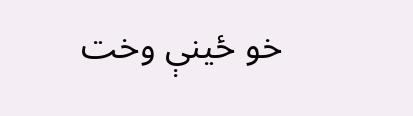خو ځینې وخت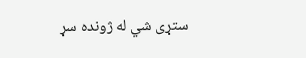ستړی شي له ژونده سړ